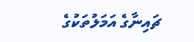ޗައިނާގެ އަމަލުތަކުގެ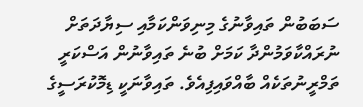ސަބަބުން ތައިވާނުގެ މިނިވަންކަމާއި ސިޔާދަތަށް ނުރައްކާވަމުންދާ ކަމަށް ބުނެ ތައިވާނުން އަސްކަރީ ތަމްރީނުތަކެއް ބާއްވައިފިއެވެ. ތައިވާނަކީ ޑިމޮކުރަސީގެ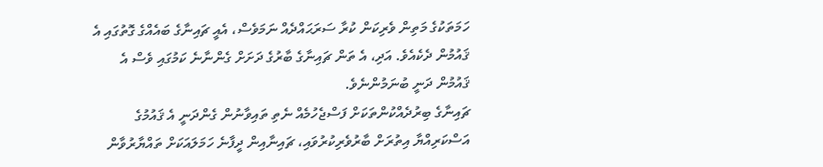ހަމަތަކުގެ މަތިން ވެރިކަން ކުރާ ސަރަޙައްދެއް ނަމަވެސް، އެއީ ޗައިނާގެ ބައެއްގެ ގޮތުގައި އެ ޤައުމުން ދެކެއެވެ. އަދި، އެ ތަން ޗައިނާގެ ބާރުގެ ދަށަށް ގެންނާނެ ކަމުގައި ވެސް އެ ޤައުމުން ދަނީ ބުނަމުންނެވެ.
ޗައިނާގެ ބިރުދެއްކުންތަކަށް ފަސްޖެހުމެއް ނެތި ތައިވާނުން ގެންދަނީ އެ ޤައުމުގެ އަސްކަރިއްޔާ އިތުރަށް ބާރުވެރިކުރުވައި، ޗައިނާއިން ދީފާނެ ހަމަލައަކަށް ތައްޔާރުވާން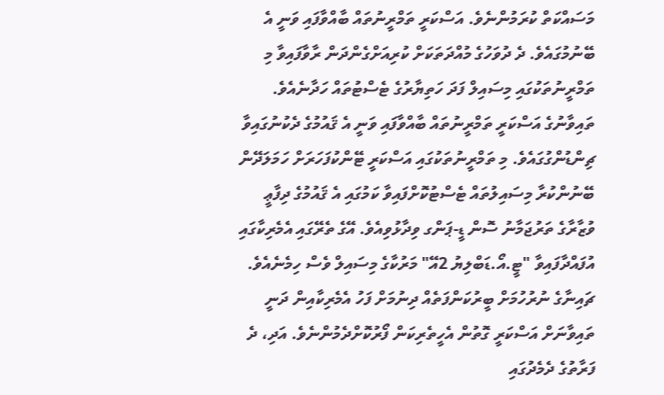މަސައްކަތް ކުރަމުންނެވެ. އަސްކަރީ ތަމްރީނުތައް ބާއްވާފައި ވަނީ އެ ބޭނުމުގައެވެ. ދެ ދުވަހުގެ މުއްދަތަކަށް ކުރިއަށްގެންދަން ރާވާފައިވާ މި ތަމްރީނުތަކުގައި މިސައިލް ފަދަ ހަތިޔާރުގެ ޓެސްޓުތައް ހަދާނެއެވެ.
ތައިވާނުގެ އަސްކަރީ ތަމްރީނުތައް ބާއްވާފައި ވަނީ އެ ޤައުމުގެ ދެކުނުގައިވާ ޗިންޑުންގުގައެވެ. މި ތަމްރީނުތަކުގައި އަސްކަރީ ޓޭންކުފަހަރަށް ހަމަލަދޭން ބޭނުންކުރާ މިސައިލުތައް ޓެސްޓުކޮށްފައިވާ ކަމުގައި އެ ޤައުމުގެ ދިފާޢީ ވުޒާރާގެ ތަރުޖަމާނު ސޮން ޑީ-ޕަންގ ވިދާޅުވިއެވެ. އޭގެ ތެރޭގައި އެމެރިކާގައި އުފައްދާފައިވާ "ޓީ.އޯ.ޑަބްލިޔު 2އޭ" މަރުކާގެ މިސައިލް ވެސް ހިމެނެއެވެ.
ޗައިނާގެ ނުރުހުމަށް ބީރުކަންފަތެއް ދިނުމަށް ފަހު އެމެރިކާއިން ދަނީ ތައިވާނަށް އަސްކަރީ ގޮތުން އެހީތެރިކަން ފޯރުކޮށްދެމުންނެވެ. އަދި، ދެ ފަރާތުގެ ދެމެދުގައި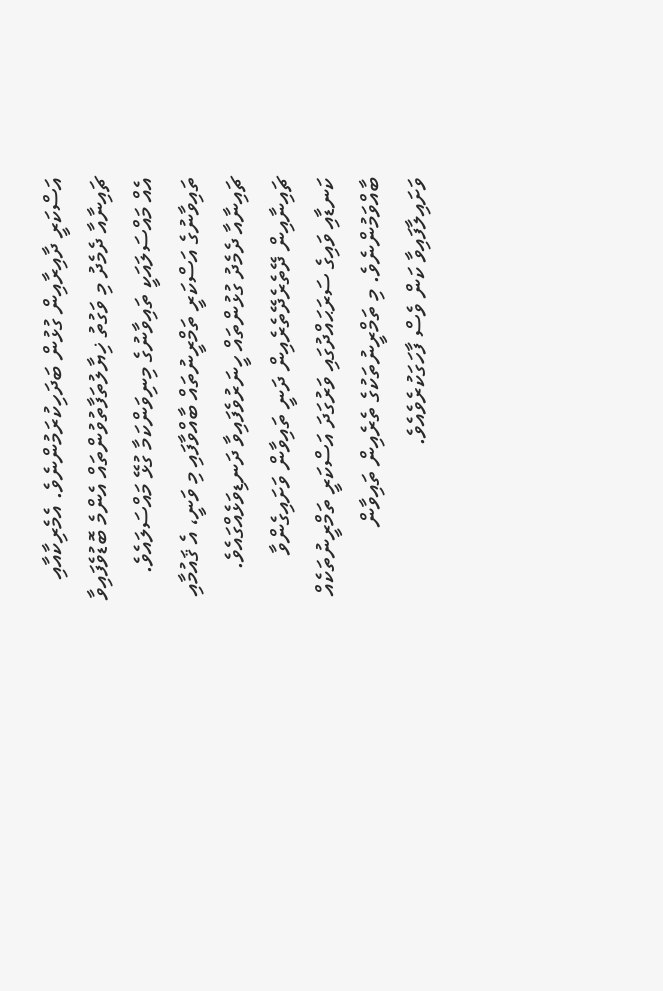އަސްކަރީ ދާއިރާއިން ގުޅުން ބަދަހިކުރަމުންނެވެ. އެމެރިކާއާއި ޗައިނާއާ ދެމެދު މި ވަގުތު ޚިޔާލުތަފާތުވުންތައް އެންމެ ބޮޑުވެފައިވާ އެއް މައްސަލައަކީ ތައިވާނުގެ މިނިވަންކަމާ ގުޅޭ މައްސަލައެވެ.
ތައިވާނުގެ އަސްކަރީ ތަމްރީނުތައް ބާއްވާފައި މި ވަނީ، އެ ޤައުމާއި ޗައިނާއާ ދެމެދު ގުޅުންތައް ހީނަރުވެފައިވާ ދަނޑިވަޅެއްގައެވެ. ޗައިނާއިން ދޭތެރެދޭތެރެއިން ދަނީ ތައިވާން ވަށައިގެންވާ ކަނޑާއި ވައިގެ ސަރަޙައްދުގައި ވަރުގަދަ އަސްކަރީ ތަމްރީނުތަކެއް ބާއްވަމުންނެވެ. މި ތަމްރީނުތަކުގެ ތެރެއިން ތައިވާން ވަށައިލާފައިވާ ކަން ވެސް ފާހަގަކުރެވެއެވެ.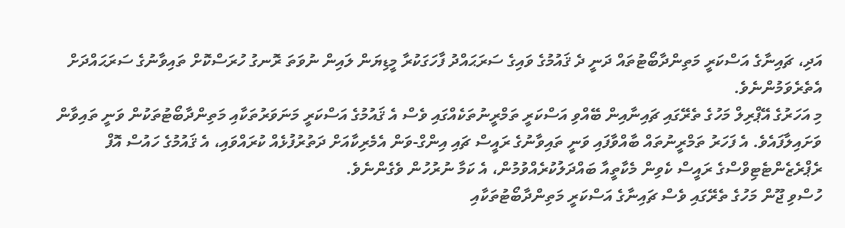އަދި، ޗައިނާގެ އަސްކަރީ މަތިންދާބޯޓުތައް ދަނީ ދެ ޤައުމުގެ ވައިގެ ސަރަޙައްދު ފާހަގަކުރާ މީޑިޔަން ލައިން ނުވަތަ ރޮނގު ހުރަސްކޮށް ތައިވާނުގެ ސަރަޙައްދަށް އެތެރެވަމުންނެވެ.
މި އަހަރުގެ އޭޕްރިލް މަހުގެ ތެރޭގައި ޗައިނާއިން ބޭއްވި އަސްކަރީ ތަމްރީނުތަކެއްގައި ވެސް އެ ޤައުމުގެ އަސްކަރީ މަނަވަރުތަކާއި މަތިންދާބޯޓުތަކުން ވަނީ ތައިވާން ވަށައިލާފައެވެ. އެ ފަހަރު ތަމްރީނުތައް ބާއްވާފައި ވަނީ ތައިވާނުގެ ރައީސް ޗައި އިންގް-ވަން އެމެރިކާއަށް ދަތުރުފުޅެއް ކުރައްވައި، އެ ޤައުމުގެ ހައުސް އޮފް ރެޕްރެޒެންޓެޓިވްސްގެ ރައީސް ކެވިން މެކާތީއާ ބައްދަލުކުރެއްވުމުން، އެ ކަމާ ނުރުހުން ވެގެންނެވެ.
ހުސްވި ޖޫން މަހުގެ ތެރޭގައި ވެސް ޗައިނާގެ އަސްކަރީ މަތިންދާބޯޓުތަކާއި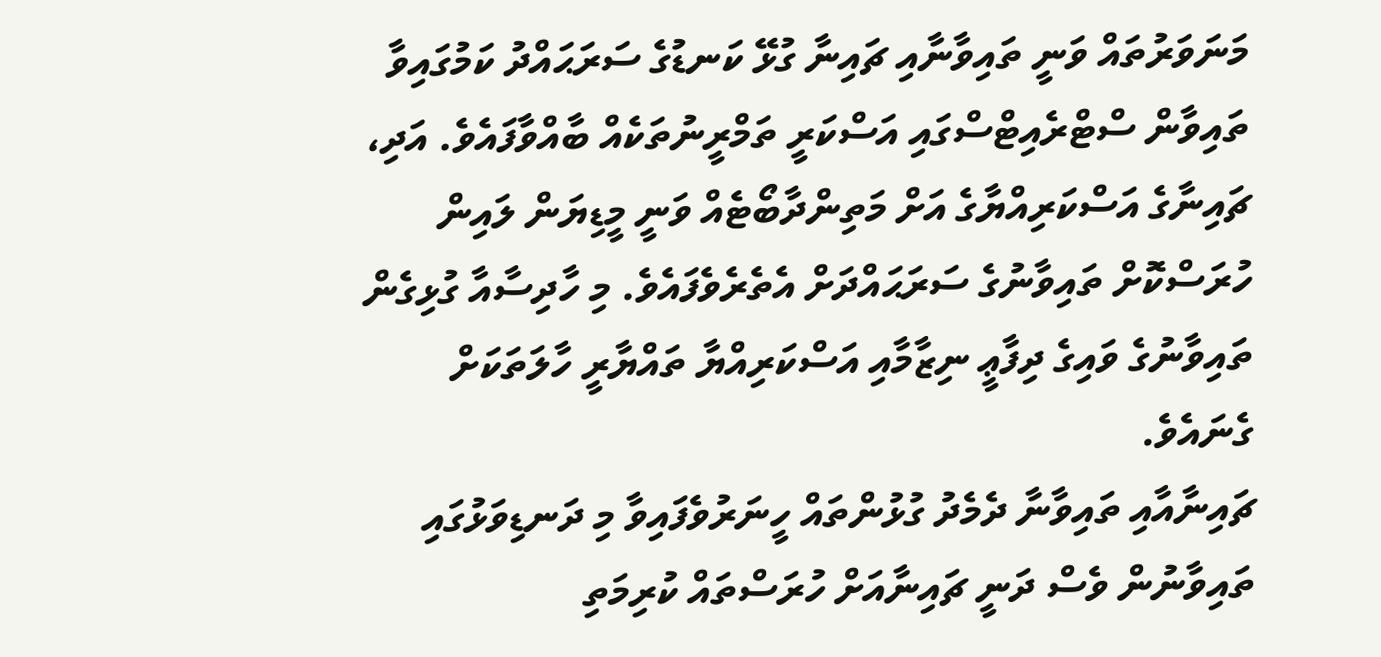މަނަވަރުތައް ވަނީ ތައިވާނާއި ޗައިނާ ގުޅޭ ކަނޑުގެ ސަރަޙައްދު ކަމުގައިވާ ތައިވާން ސްޓްރެއިޓްސްގައި އަސްކަރީ ތަމްރީނުތަކެއް ބާއްވާފައެވެ. އަދި، ޗައިނާގެ އަސްކަރިއްޔާގެ އަށް މަތިންދާބޯޓެއް ވަނީ މީޑިޔަން ލައިން ހުރަސްކޮށް ތައިވާނުގެ ސަރަޙައްދަށް އެތެރެވެފައެވެ. މި ހާދިސާއާ ގުޅިގެން ތައިވާނުގެ ވައިގެ ދިފާޢީ ނިޒާމާއި އަސްކަރިއްޔާ ތައްޔާރީ ހާލަތަކަށް ގެނައެވެ.
ޗައިނާއާއި ތައިވާނާ ދެމެދު ގުޅުންތައް ހީނަރުވެފައިވާ މި ދަނޑިވަޅުގައި ތައިވާނުން ވެސް ދަނީ ޗައިނާއަށް ހުރަސްތައް ކުރިމަތި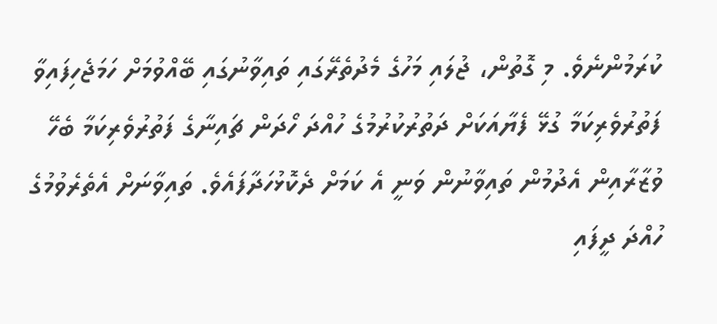ކުރަމުންނެވެ. މި ގޮތުން، ޖުލައި މަހުގެ މެދުތެރޭގައި ތައިވާނުގައި ބޭއްވުމަށް ހަމަޖެހިފައިވާ ފަތުރުވެރިކަމާ ގުޅޭ ފެޔާއަކަށް ދަތުރުކުރުމުގެ ހުއްދަ ހޯދަން ޗައިނާގެ ފަތުރުވެރިކަމާ ބެހޭ ވުޒާރާއިން އެދުމުން ތައިވާނުން ވަނީ އެ ކަމަށް ދެކޮޅުހަދާފައެވެ. ތައިވާނަށް އެތެރެވުމުގެ ހުއްދަ ދީފައި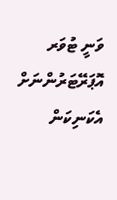ވަނީ ޓުވަރ އޮޕަރޭޓަރުންނަށް އެކަނިކަން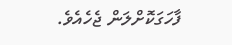ފާހަގަކޮށްލަން ޖެހެއެވެ.